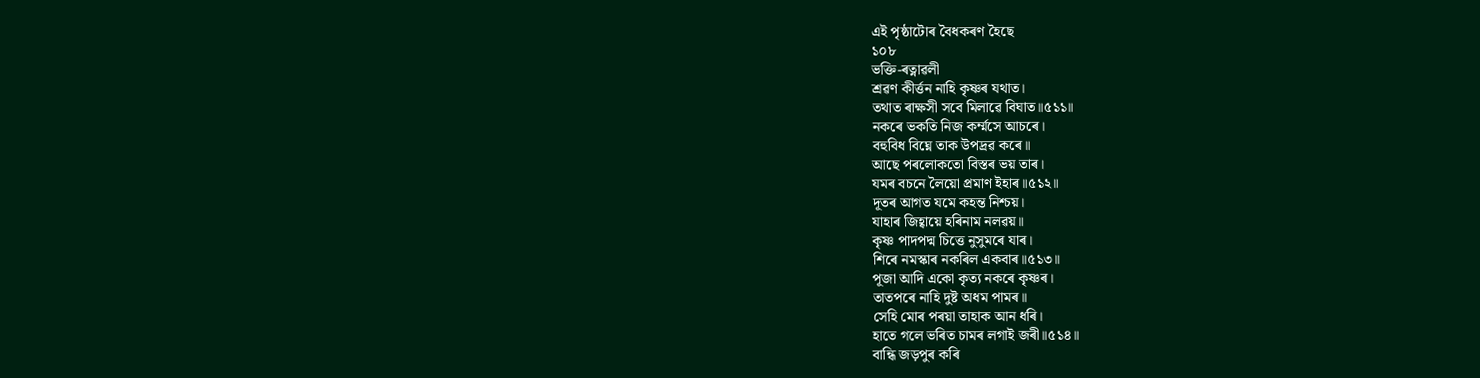এই পৃষ্ঠাটোৰ বৈধকৰণ হৈছে
১০৮
ভক্তি-ৰত্নাৱলী
শ্ৰৱণ কীৰ্ত্তন নাহি কৃষ্ণৰ যথাত।
তথাত ৰাক্ষসী সবে মিলাৱে বিঘাত॥৫১১॥
নকৰে ভকতি নিজ কৰ্ম্মসে আচৰে।
বহুবিধ বিঘ্নে তাক উপদ্ৰৱ কৰে॥
আছে পৰলোকতো বিস্তৰ ভয় তাৰ।
যমৰ বচনে লৈয়ো প্ৰমাণ ইহাৰ॥৫১২॥
দূতৰ আগত যমে কহন্ত নিশ্চয়।
যাহাৰ জিহ্বায়ে হৰিনাম নলৱয়॥
কৃষ্ণ পাদপদ্ম চিত্তে নুসুমৰে যাৰ।
শিৰে নমস্কাৰ নকৰিল একবাৰ॥৫১৩॥
পূজা আদি একো কৃত্য নকৰে কৃষ্ণৰ।
তাতপৰে নাহি দুষ্ট অধম পামৰ॥
সেহি মোৰ পৰয়া তাহাক আন ধৰি।
হাতে গলে ভৰিত চামৰ লগাই জৰী॥৫১৪॥
বান্ধি জড়পুৰ কৰি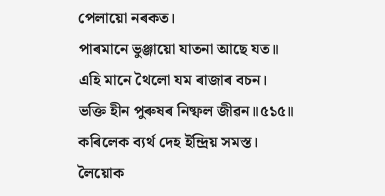পেলায়ো নৰকত।
পাৰমানে ভুঞ্জায়ো যাতনা আছে যত॥
এহি মানে থৈলো যম ৰাজাৰ বচন।
ভক্তি হীন পুৰুষৰ নিষ্ফল জীৱন॥৫১৫॥
কৰিলেক ব্যৰ্থ দেহ ইন্দ্ৰিয় সমস্ত।
লৈয়োক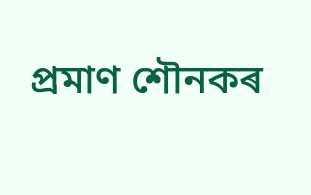প্ৰমাণ শৌনকৰ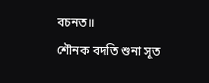বচনত॥
শৌনক বদতি শুনা সূত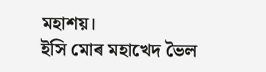মহাশয়।
ইসি মোৰ মহাখেদ ভৈল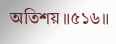অতিশয়॥৫১৬॥